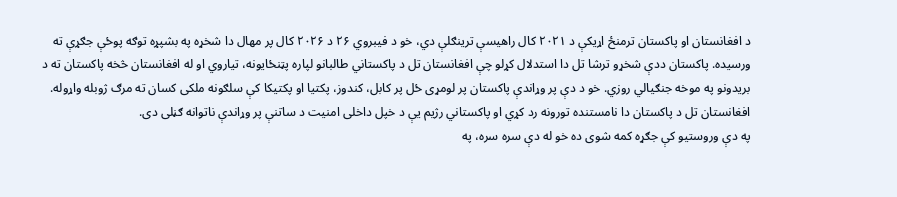د افغانستان او پاکستان ترمنځ اړیکې د ۲۰۲۱ کال راهیسې ترینګلې دي، خو د فیبروي ۲۶ د ۲۰۲۶ کال پر مهال دا شخړه په بشپړه توګه پوځې جګړې ته ورسیده. پاکستان ددې شخړو ترشا تل دا استدلال کړلو چې افغانستان تل د پاکستاني طالبانو لپاره پټنځایونه، تیاروي او له افغانستان څخه پاکستان ته د بریدونو په موخه جنګیالي روزي. خو د دې پر وړاندې پاکستان پر لومړی ځل پر کابل، کندوز، پکتیا او پکتیکا کې سلګونه ملکی کسان ته مرګ ژوبله واړوله. افغانستان تل د پاکستان دا نامستنده تورونه رد کړي او پاکستاني رژیم یې د خپل داخلی امنیت د ساتنې پر وړاندې ناتوانه ګڼلی دی.
په دې وروستیو کې جګړه کمه شوی ده خو له دې سره سره، په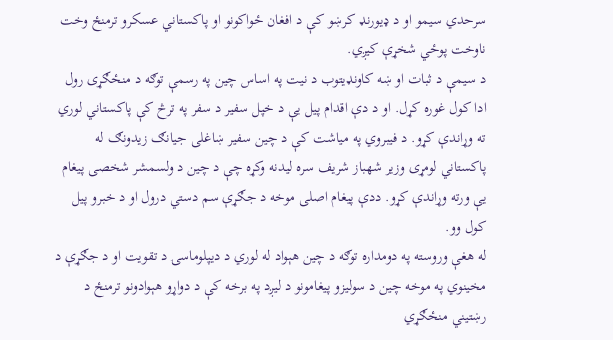سرحدي سیمو او د ډیورنډ کرښو کې د افغان ځواکونو او پاکستاني عسکرو ترمنځ وخت ناوخت پوځي شخړې کیږي.
د سیمې د ثبات او ښه کاونډیتوب د نیت په اساس چین په رسمې توګه د منځګړی رول ادا کول غوره کړل. او د دې اقدام پیل یې د خپل سفیر د سفر په ترڅ کې پاکستاني لوري ته وړاندې کړو. د فیبروي په میاشت کې د چین سفیر ښاغلی جیانګ زیدونګ له پاکستاني لومړی وزیر شهباز شریف سره لیدنه وکړه چې د چین د ولسمشر شخصی پیغام یې ورته وړاندې کړو. ددې پیغام اصلی موخه د جګړې سم دستي درول او د خبرو پیل کول وو.
له هغې وروسته په دومداره توګه د چین هېواد له لوري د دیپلوماسۍ د تقویت او د جګړې د مخینوي په موخه چین د سولیزو پیغامونو د لیږد په برخه کې د دواړو هېوادونو ترمنځ د رښتیني منځګړي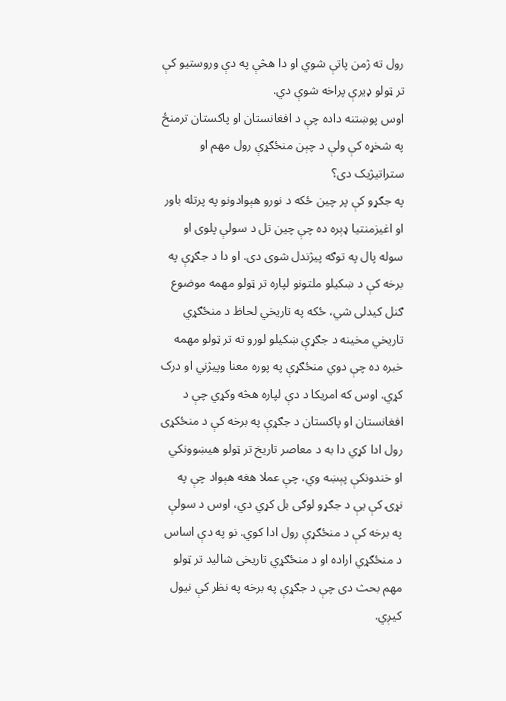رول ته ژمن پاتې شوي او دا هڅې په دې وروستیو کې تر ټولو ډیرې پراخه شوې دي.
اوس پوښتنه داده چې د افغانستان او پاکستان ترمنځ په شخړه کې ولې د چېن منځګړې رول مهم او ستراتیژیک دی؟
په جګړو کې پر چین ځکه د نورو هېوادونو په پرتله باور او اغیزمنتیا ډېره ده چې چین تل د سولې پلوی او سوله پال په توګه پیژندل شوی دی. او دا د جګړې په برخه کې د ښکیلو ملتونو لپاره تر ټولو مهمه موضوع ګنل کیدلی شي، ځکه په تاریخي لحاظ د منځګړي تاریخي مخینه د جګړې ښکیلو لورو ته تر ټولو مهمه خبره ده چې دوي منځګړې په پوره معنا وپیژني او درک کړي. اوس که امریکا د دې لپاره هڅه وکړي چې د افغانستان او پاکستان د جګړې په برخه کې د منځکړی رول ادا کړي دا به د معاصر تاریخ تر ټولو هیښوونکي او خندونکې پېښه وي، چې عملا هغه هېواد چې په نړۍ کې یې د جګړو لوګی بل کړي دي، اوس د سولې په برخه کې د منځګړې رول ادا کوي. نو په دې اساس د منځګړي اراده او د منځګړي تاریخی شالید تر ټولو مهم بحث دی چې د جګړې په برخه په نظر کې نیول کیږي.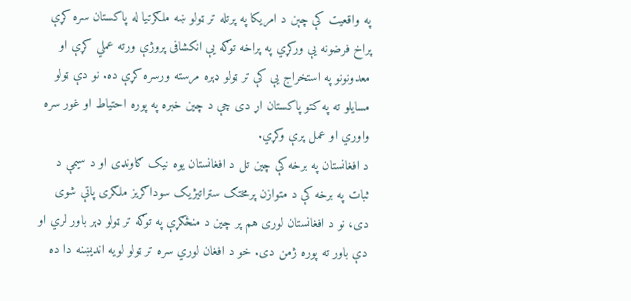په واقعیت کې چېن د امریکا په پرتله تر ټولو ښه ملګرتیا له پاکستان سره کړې پراخ فرضونه یې ورکړي په پراخه توګه یې انکشافی پروژې ورته عملي کړې او معدونونو په استخراج یې کې تر ټولو ډېره مرسته ورسره کړې ده. نو دې ټولو مسایلو ته په کتو پاکستان اړ دی چې د چین خبره په پوره احتیاط او غور سره واوري او عمل پرې وکړي.
د افغانستان په برخه کې چین تل د افغانستان یوه نیک ګاونډی او د سیمې د ثبات په برخه کې د متوازن پرمختګ ستراتیژیک سوداګریز ملګری پاتې شوی دی، نو د افغانستان لوری هم پر چین د منځګړې په توګه تر ټولو ډېر باور لري او دې باور ته پوره ژمن دی. خو د افغان لوري سره تر ټولو لویه اندیښنه دا ده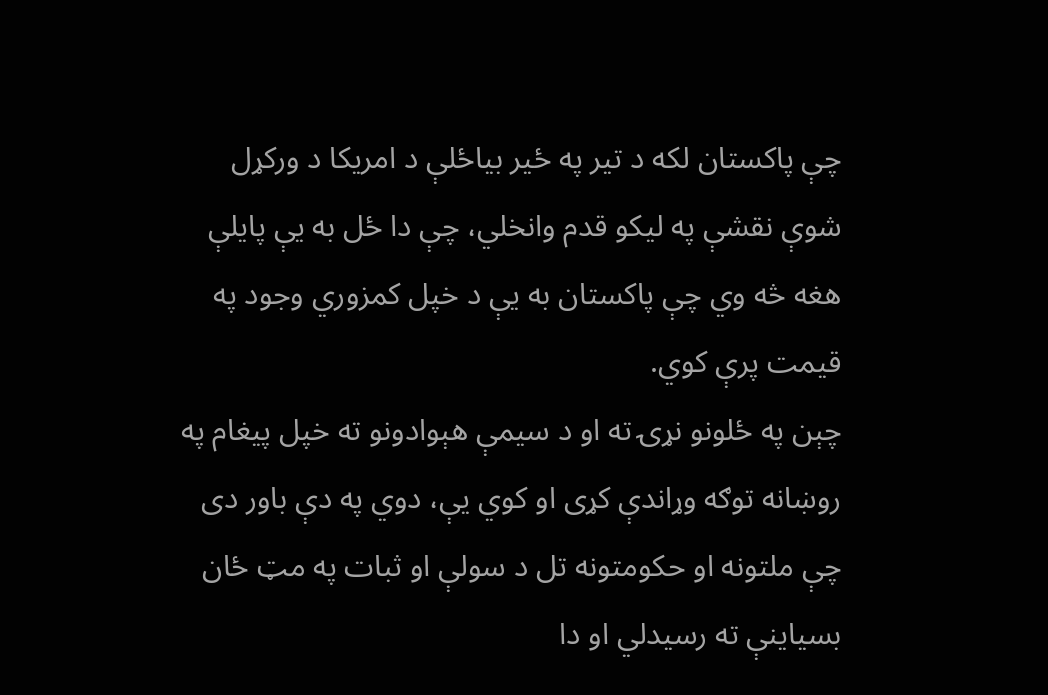چې پاکستان لکه د تیر په ځير بیاځلې د امریکا د ورکړل شوې نقشې په لیکو قدم وانخلي، چې دا ځل به یې پایلې هغه څه وي چې پاکستان به یې د خپل کمزوري وجود په قیمت پرې کوي.
چېن په ځلونو نړۍ ته او د سیمې هېوادونو ته خپل پیغام په روښانه توګه وړاندې کړی او کوي یې، دوي په دې باور دی چې ملتونه او حکومتونه تل د سولې او ثبات په مټ ځان بسیاینې ته رسیدلي او دا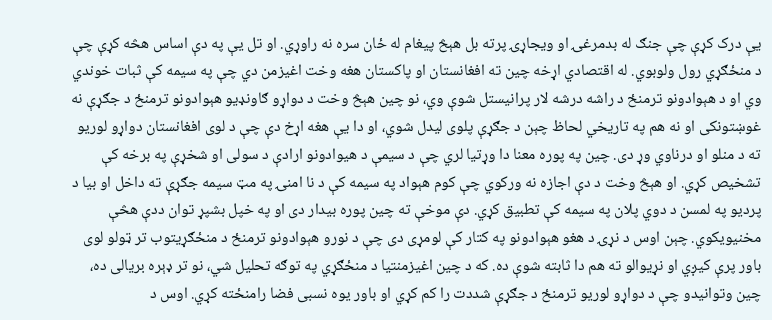یې درک کړې چې جنګ له بدمرغۍ او ویجاړۍ پرته بل هېڅ پیغام له ځان سره نه راوړي. او تل یې په دې اساس هڅه کړې چې د منځګړي رول ولوبوي. له اقتصادي اړخه چین ته افغانستان او پاکستان هغه وخت اغیزمن دي چې په سیمه کې ثبات خوندي وي او د هېوادونو ترمنځ د راشه درشه لار پرانیستل شوې وي، نو چین هېڅ وخت د دواړو ګاونډیو هېوادونو ترمنځ د جګړې نه غوښتونکی او نه هم په تاریخي لحاظ چېن د جګړې پلوی لیدل شوي، او دا یې هغه اړخ دې چې د لوی افغانستان دواړو لوریو ته د منلو او درناوي وړ دی. چین په پوره معنا دا وړتیا لري چې د سیمې د هیوادونو ارادې د سولی او شخړې په برخه کې تشخیص کړي. او هېڅ وخت د دې اجازه نه ورکوي چې کوم هېواد په سیمه کې د نا امنۍ په مټ سیمه جګړې ته داخل او بیا د پردیو په لمسن د دوي پلان په سیمه کې تطبیق کړي. دې موخې ته چين پوره بیدار دی او په خپل بشپړ توان ددې هڅې مخنیويکوي. چېن اوس د نړۍ د هغو هېوادونو په کتار کې لومړی دی چې د نورو هېوادونو ترمنځ د منځګړیتوب تر ټولو لوی باور پرې کیږي او نړیوالو ته هم دا ثابته شوې ده. که د چین اغیزمنتیا د منځګړي په توګه تحلیل شي، نو تر ډېره بریالی ده، چین وتوانیدو چې د دواړو لوریو ترمنځ د جګړې شددت را کم کړي او باور یوه نسبی فضا رامنځته کړي. اوس د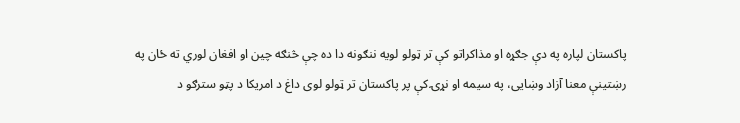پاکستان لپاره په دې جګړه او مذاکراتو کې تر ټولو لویه ننګونه دا ده چې څنګه چین او افغان لوري ته ځان په رښتینې معنا آزاد وښایی، په سیمه او نړۍ کې پر پاکستان تر ټولو لوی داغ د امریکا د پټو سترګو د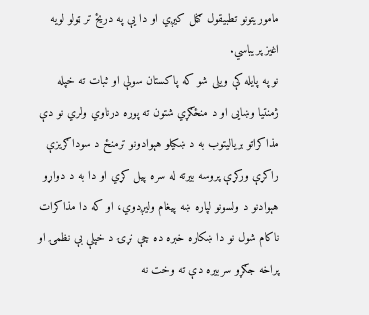ماموریتونو تطبیقول ګڼل کیږي او دا یې په دریځ تر ټولو لویه اغیز پریباسي.
نو په پایله کې ویلی شو که پاکستان سولې او ثبات ته خپله ژمنتیا وښایی او د منځګړي شتون ته پوره درناوي ولري نو دې مذاکراتو بریالیتوب به د ښکیلو هېوادونو ترمنځ د سوداګریزې راکړې ورکړې پروسه بیرته له سره پیل کړي او دا به د دواړو هېوادنو د ولسونو لپاره ښه پیغام ولیږدوي، او که دا مذاکرات ناکام شول نو دا ښکاره خبره ده چې نړۍ د خپلې بې نظمۍ او پراخه جګړو سربیره دې ته وخت نه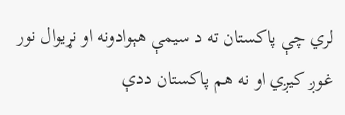لري چې پاکستان ته د سیمې هېوادونه او نړیوال نور غوږ کیږي او نه هم پاکستان ددې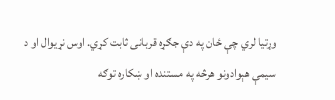وړتیا لري چې ځان په دې جګړه قربانی ثابت کړي. اوس نړیوال او د سیمې هېوادونو هرڅه په مستنده او ښکاره توګه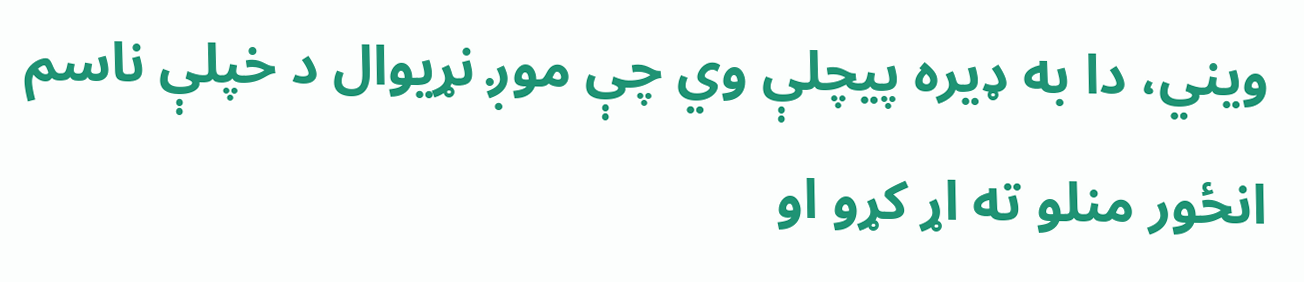ویني، دا به ډیره پیچلې وي چې موږ نړیوال د خپلې ناسم انځور منلو ته اړ کړو او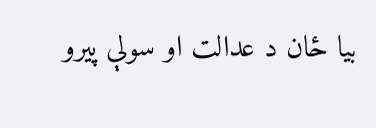بیا ځان د عدالت او سولې پیرو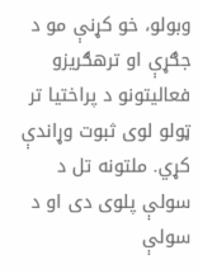وبولو، خو کړنې مو د جګړې او ترهګریزو فعالیتونو د پراختیا تر ټولو لوی ثبوت وړاندې کړي. ملتونه تل د سولې پلوی دی او د سولې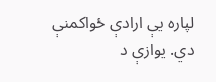لپاره یې ارادې ځواکمنې دي. یوازې د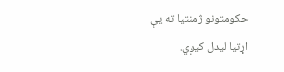حکومتونو ژمنتیا ته یې اړتیا لیدل کیږي.